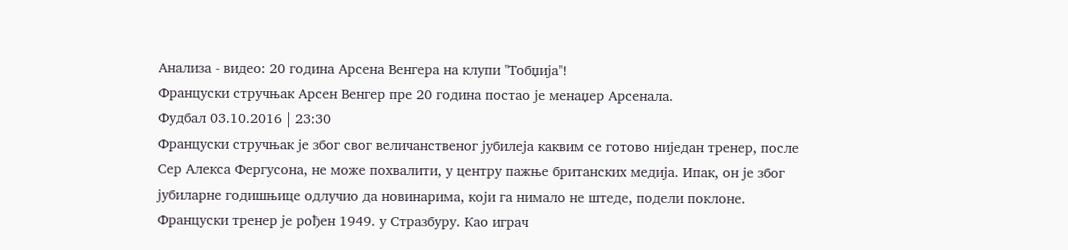Анализа - видео: 20 година Арсена Венгера на клупи ''Тобџија''!
Француски стручњак Арсен Венгер пре 20 година постао је менаџер Арсенала.
Фудбал 03.10.2016 | 23:30
Француски стручњак је због свог величанственог јубилеја каквим се готово ниједан тренер, после Сер Алекса Фергусона, не може похвалити, у центру пажње британских медија. Ипак, он је због јубиларне годишњице одлучио да новинарима, који га нимало не штеде, подели поклоне.
Француски тренер је рођен 1949. у Стразбуру. Као играч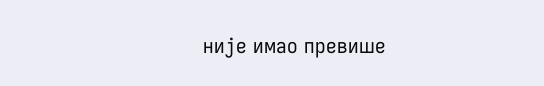није имао превише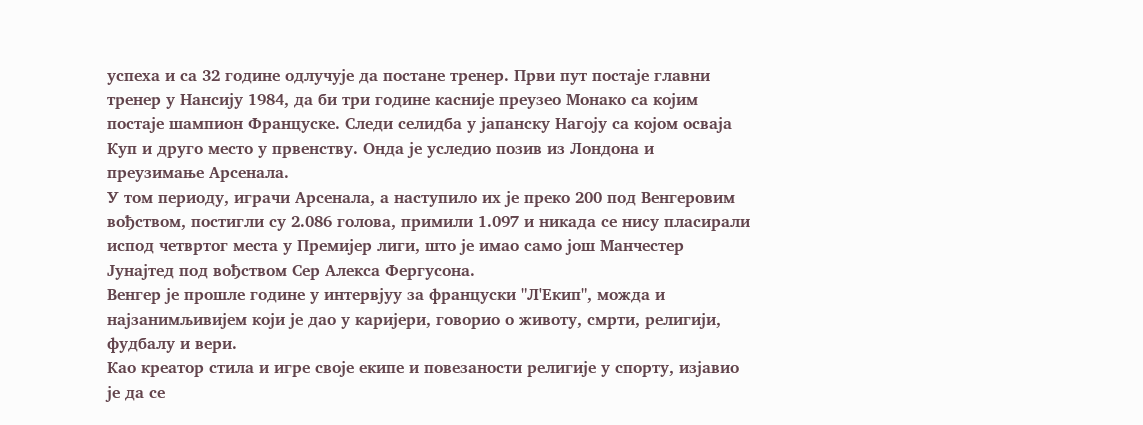успеха и са 32 године одлучује да постане тренер. Први пут постаје главни тренер у Нансију 1984, да би три године касније преузео Монако са којим постаје шампион Француске. Следи селидба у јапанску Нагоју са којом осваја Куп и друго место у првенству. Онда је уследио позив из Лондона и преузимање Арсенала.
У том периоду, играчи Арсенала, а наступило их је преко 200 под Венгеровим вођством, постигли су 2.086 голова, примили 1.097 и никада се нису пласирали испод четвртог места у Премијер лиги, што је имао само још Манчестер Јунајтед под вођством Сер Алекса Фергусона.
Венгер је прошле године у интервјуу за француски "Л'Екип", можда и најзанимљивијем који је дао у каријери, говорио о животу, смрти, религији, фудбалу и вери.
Као креатор стила и игре своје екипе и повезаности религије у спорту, изјавио је да се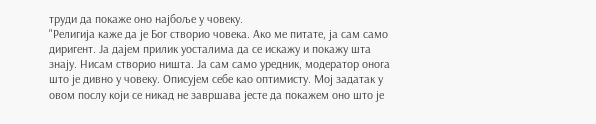труди да покаже оно најбоље у човеку.
"Религија каже да је Бог створио човека. Ако ме питате, ја сам само диригент. Ја дајем прилик уосталима да се искажу и покажу шта знају. Нисам створио ништа. Ја сам само уредник, модератор онога што је дивно у човеку. Описујем себе као оптимисту. Мој задатак у овом послу који се никад не завршава јесте да покажем оно што је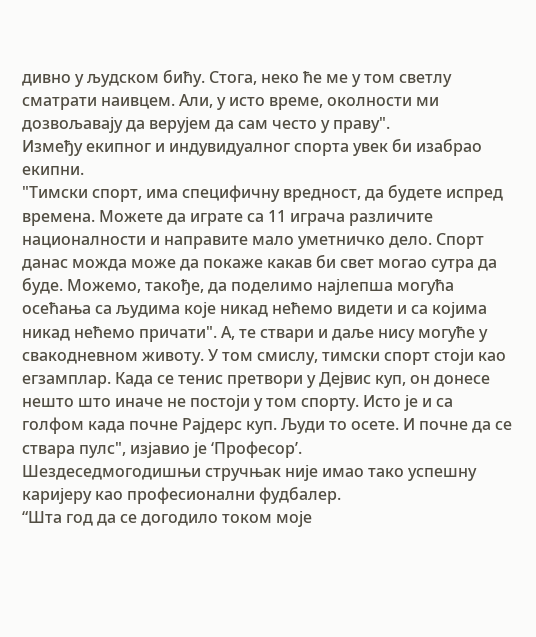дивно у људском бићу. Стога, неко ће ме у том светлу сматрати наивцем. Али, у исто време, околности ми дозвољавају да верујем да сам често у праву".
Између екипног и индувидуалног спорта увек би изабрао екипни.
"Тимски спорт, има специфичну вредност, да будете испред времена. Можете да играте са 11 играча различите националности и направите мало уметничко дело. Спорт данас можда може да покаже какав би свет могао сутра да буде. Можемо, такође, да поделимо најлепша могућа осећања са људима које никад нећемо видети и са којима никад нећемо причати". А, те ствари и даље нису могуће у свакодневном животу. У том смислу, тимски спорт стоји као егзамплар. Када се тенис претвори у Дејвис куп, он донесе нешто што иначе не постоји у том спорту. Исто је и са голфом када почне Рајдерс куп. Људи то осете. И почне да се ствара пулс", изјавио је ‘Професор’.
Шездеседмогодишњи стручњак није имао тако успешну каријеру као професионални фудбалер.
“Шта год да се догодило током моје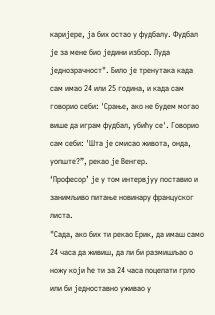каријере, ја бих остао у фудбалу. Фудбал је за мене био једини избор. Луда једнозрачност". Било је тренутака када сам имао 24 или 25 година, и када сам говорио себи: 'Срање, ако не будем могао више да играм фудбал, убићу се'. Говорио сам себи: 'Шта је смисао живота, онда, уопште?”, рекао је Венгер.
‘Професор’ је у том интервјуу поставио и занимљиво питање новинару француског листа.
"Сада, ако бих ти рекао Ерик, да имаш само 24 часа да живиш, да ли би размишљао о ножу који ће ти за 24 часа поцепати грло или би једноставно уживао у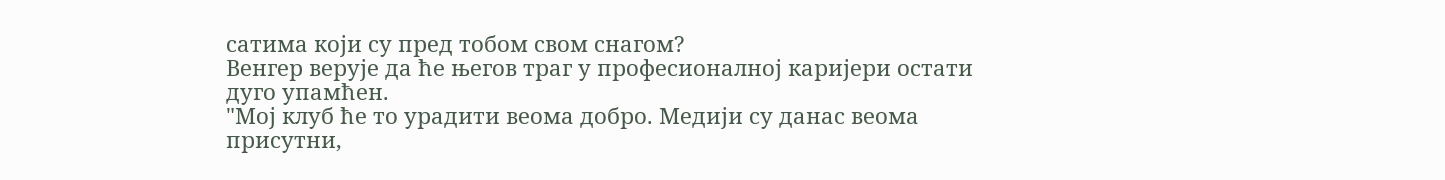сатима који су пред тобом свом снагом?
Венгер верује да ће његов траг у професионалној каријери остати дуго упамћен.
"Мој клуб ће то урадити веома добро. Медији су данас веома присутни,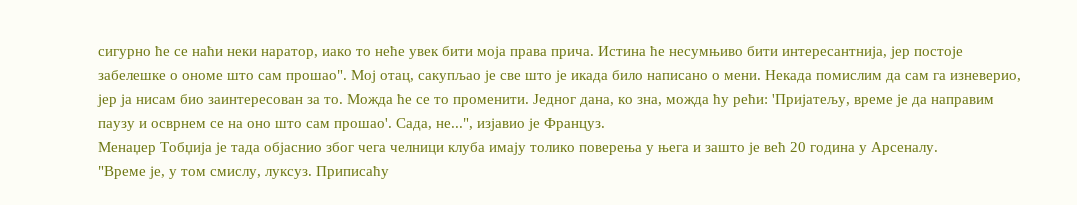сигурно ће се наћи неки наратор, иако то неће увек бити моја права прича. Истина ће несумњиво бити интересантнија, јер постоје забелешке о ономе што сам прошао". Мој отац, сакупљао је све што је икада било написано о мени. Некада помислим да сам га изневерио, јер ја нисам био заинтересован за то. Можда ће се то променити. Једног дана, ко зна, можда ћу рећи: 'Пријатељу, време је да направим паузу и осврнем се на оно што сам прошао'. Сада, не...", изјавио је Француз.
Менаџер Тобџија је тада објаснио због чега челници клуба имају толико поверења у њега и зашто је већ 20 година у Арсеналу.
"Време је, у том смислу, луксуз. Приписаћу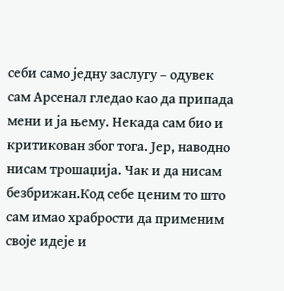себи само једну заслугу – одувек сам Арсенал гледао као да припада мени и ја њему. Некада сам био и критикован због тога. Јер, наводно нисам трошаџија. Чак и да нисам безбрижан.Код себе ценим то што сам имао храбрости да применим своје идеје и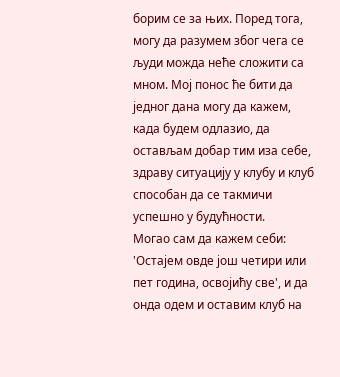борим се за њих. Поред тога, могу да разумем због чега се људи можда неће сложити са мном. Мој понос ће бити да једног дана могу да кажем, када будем одлазио, да остављам добар тим иза себе, здраву ситуацију у клубу и клуб способан да се такмичи успешно у будућности.
Могао сам да кажем себи: 'Остајем овде још четири или пет година, освојићу све', и да онда одем и оставим клуб на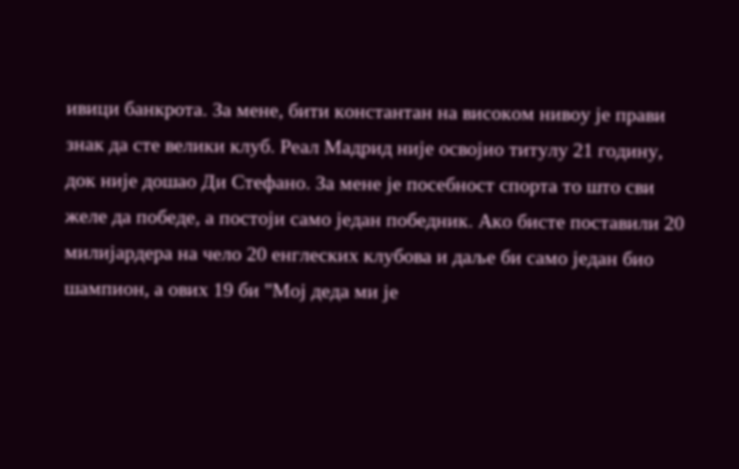ивици банкрота. За мене, бити константан на високом нивоу је прави знак да сте велики клуб. Реал Мадрид није освојио титулу 21 годину, док није дошао Ди Стефано. За мене је посебност спорта то што сви желе да победе, а постоји само један победник. Ако бисте поставили 20 милијардера на чело 20 енглеских клубова и даље би само један био шампион, а ових 19 би "Мој деда ми је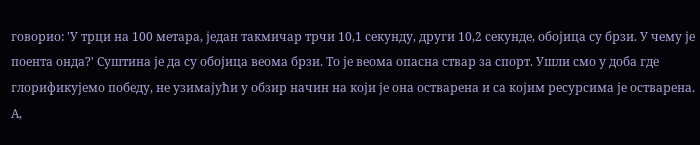говорио: 'У трци на 100 метара, један такмичар трчи 10,1 секунду, други 10,2 секунде, обојица су брзи. У чему је поента онда?' Суштина је да су обојица веома брзи. То је веома опасна ствар за спорт. Ушли смо у доба где глорификујемо победу, не узимајући у обзир начин на који је она остварена и са којим ресурсима је остварена. А,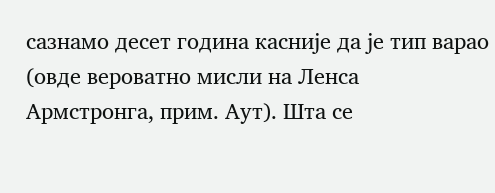сазнамо десет година касније да је тип варао (овде вероватно мисли на Ленса Армстронга, прим. Аут). Шта се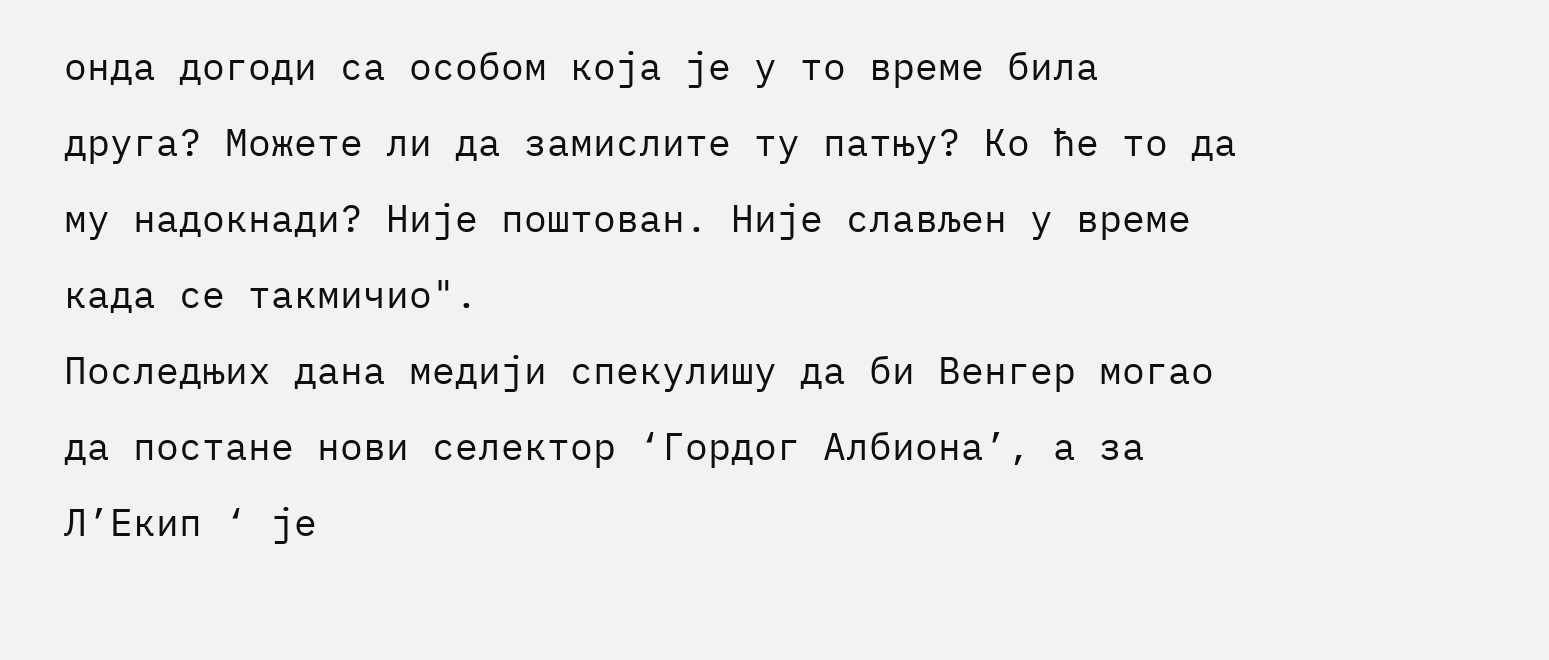онда догоди са особом која је у то време била друга? Можете ли да замислите ту патњу? Ко ће то да му надокнади? Није поштован. Није слављен у време када се такмичио".
Последњих дана медији спекулишу да би Венгер могао да постане нови селектор ‘Гордог Албиона’, а за Л’Екип ‘ је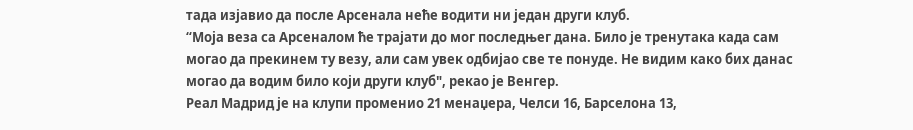тада изјавио да после Арсенала неће водити ни један други клуб.
“Моја веза са Арсеналом ће трајати до мог последњег дана. Било је тренутака када сам могао да прекинем ту везу, али сам увек одбијао све те понуде. Не видим како бих данас могао да водим било који други клуб", рекао је Венгер.
Реал Мадрид је на клупи променио 21 менаџера, Челси 16, Барселона 13,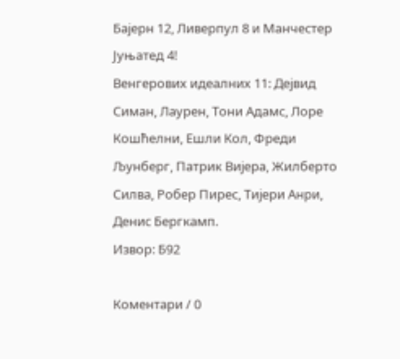Бајерн 12, Ливерпул 8 и Манчестер Јуњатед 4!
Венгерових идеалних 11: Дејвид Симан, Лаурен, Тони Адамс, Лоре Кошћелни, Ешли Кол, Фреди Љунберг, Патрик Вијера, Жилберто Силва, Робер Пирес, Тијери Анри, Денис Бергкамп.
Извор: Б92

Коментари / 0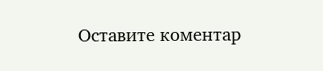Оставите коментар